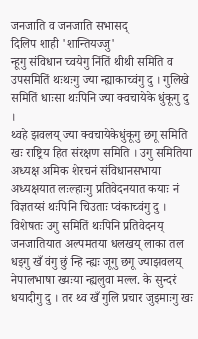जनजाति व जनजाति सभासद्
दिलिप शाही 'शान्तियज्जु'
न्हूगु संविधान च्वयेगु निंतिं थीथी समिति व उपसमितिं थःथःगु ज्या न्ह्याकाच्वंगु दु । गुलिखे समितिं धाःसा थःपिनि ज्या क्वचायेके धुंकूगु दु ।
थ्वहे झवलय् ज्या क्वचायेकेधुंकूगु छगू समिति खः राष्ट्रिय हित संरक्षण समिति । उगु समितिया अध्यक्ष अमिक शेरचनं संविधानसभाया अध्यक्षयात लःल्हाःगु प्रतिवेदनयात कयाः नं विज्ञतय्सं थःपिनि चिउताः प्वंकाच्वंगु दु ।
विशेषतः उगु समितिं थःपिनि प्रतिवेदनय् जनजातियात अल्पमतया धलखय् लाका तल धइगु खँ वंगु छुं न्हि न्ह्यः जूगु छगू ज्याझवलय् नेपालभाषा ख्यःया न्ह्यलुवा मल्ल. के सुन्दरं धयादीगु दु । तर थ्व खँ गुलि प्रचार जुइमाःगु खः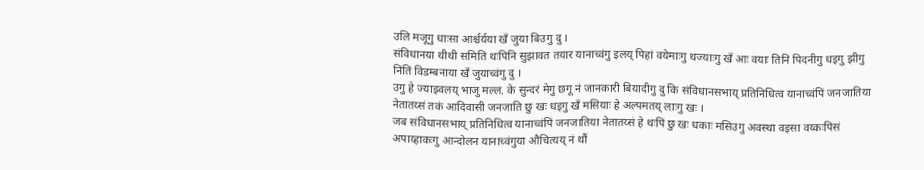उलि मजूगु धाःसा आर्श्चर्यया खँ जुया बिउगु दु ।
संविधानया थीथी समितिं थःपिनि सुझावत तयार यानाच्वंगु इलय् पिहां वयेमाःगु थज्याःगु खँ आः वयाः तिनि पिदनीगु धइगु झीगु निंतिं विडम्बनाया खँ जुयाच्वंगु दु ।
उगु हे ज्याझ्वलय् भाजु मल्ल. के सुन्दरं मेगु छगू नं जानकारी बियादीगु दु कि संविधानसभाय् प्रतिनिधित्व यानाच्वंपिं जनजातिया नेतातय्सं तकं आदिवासी जनजाति छु खः धइगु खँ मसियाः हे अल्पमतय् लाःगु खः ।
जब संविधानसभाय् प्रतिनिधित्व यानाच्वंपिं जनजातिया नेतातय्सं हे थःपिं छु खः धकाः मसिउगु अवस्था वइसा वय्कःपिंसं अपाय्हाकःगु आन्दोलन यानाच्वंगुया औचित्यय् नं थौं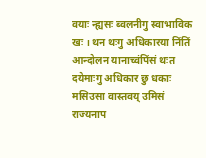वयाः न्ह्यसः ब्वलनीगु स्वाभाविक खः । थन थःगु अधिकारया निंतिं आन्दोलन यानाच्वंपिंसं थःत दयेमाःगु अधिकार छु धकाः मसिउसा वास्तवय् उमिसं राज्यनाप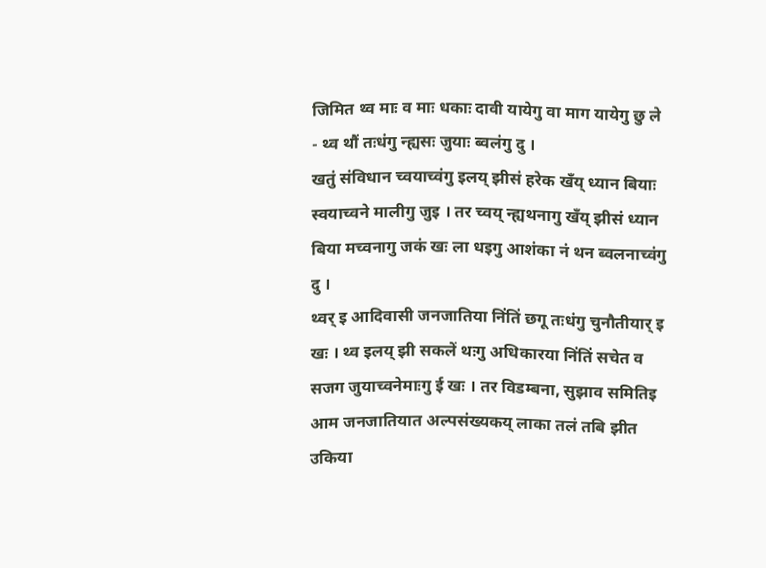जिमित थ्व माः व माः धकाः दावी यायेगु वा माग यायेगु छु ले - थ्व थौं तःधंगु न्ह्यसः जुयाः ब्वलंगु दु ।
खतुं संविधान च्वयाच्वंगु इलय् झीसं हरेक खँय् ध्यान बियाः स्वयाच्वने मालीगु जुइ । तर च्वय् न्ह्यथनागु खँय् झीसं ध्यान बिया मच्वनागु जकं खः ला धइगु आशंका नं थन ब्वलनाच्वंगु दु ।
थ्वर् इ आदिवासी जनजातिया निंतिं छगू तःधंगु चुनौतीयार् इ खः । थ्व इलय् झी सकलें थःगु अधिकारया निंतिं सचेत व सजग जुयाच्वनेमाःगु ई खः । तर विडम्बना, सुझाव समितिइ आम जनजातियात अल्पसंख्यकय् लाका तलं तबि झीत उकिया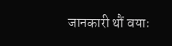जानकारी थौं वयाः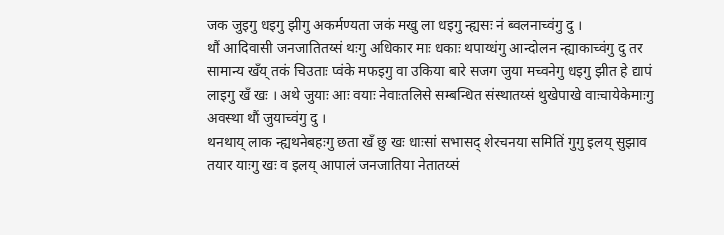जक जुइगु धइगु झीगु अकर्मण्यता जकं मखु ला धइगु न्ह्यसः नं ब्वलनाच्वंगु दु ।
थौं आदिवासी जनजातितय्सं थःगु अधिकार माः धकाः थपाय्धंगु आन्दोलन न्ह्याकाच्वंगु दु तर सामान्य खँय् तकं चिउताः प्वंके मफइगु वा उकिया बारे सजग जुया मच्वनेगु धइगु झीत हे द्यापं लाइगु खँ खः । अथे जुयाः आः वयाः नेवाःतलिसे सम्बन्धित संस्थातय्सं थुखेपाखे वाःचायेकेमाःगु अवस्था थौं जुयाच्वंगु दु ।
थनथाय् लाक न्ह्यथनेबहःगु छता खँ छु खः धाःसां सभासद् शेरचनया समितिं गुगु इलय् सुझाव तयार याःगु खः व इलय् आपालं जनजातिया नेतातय्सं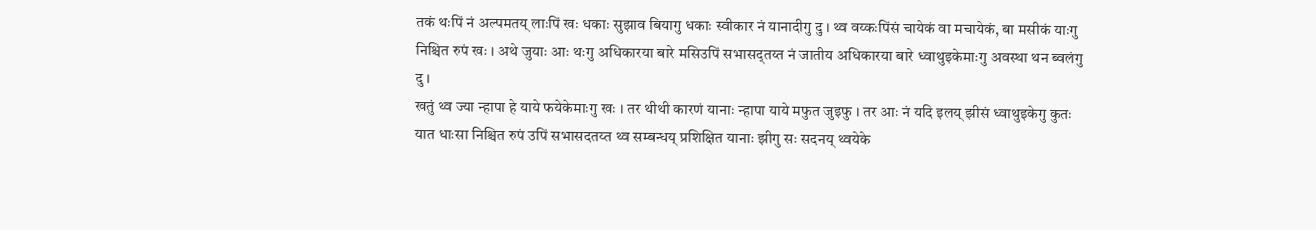तकं थःपिं नं अल्पमतय् लाःपिं खः धकाः सुझाव बियागु धकाः स्वीकार नं यानादीगु दु । थ्व वय्कःपिंसं चायेकं वा मचायेकं, बा मसीकं याःगु निश्चित रुपं खः । अथे जुयाः आः थःगु अधिकारया बारे मसिउपिं सभासद्तय्त नं जातीय अधिकारया बारे ध्वाथुइकेमाःगु अवस्था थन ब्वलंगु दु ।
खतुं थ्व ज्या न्हापा हे याये फयेकेमाःगु खः । तर थीथी कारणं यानाः न्हापा याये मफुत जुइफु । तर आः नं यदि इलय् झीसं ध्वाथुइकेगु कुतः यात धाःसा निश्चित रुपं उपिं सभासदतय्त थ्व सम्बन्धय् प्रशिक्षित यानाः झीगु सः सदनय् थ्वयेके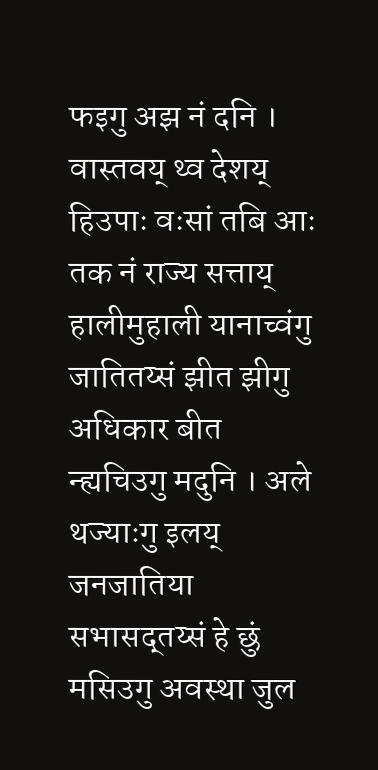फइगु अझ नं दनि ।
वास्तवय् थ्व देशय् हिउपाः वःसां तबि आः तक नं राज्य सत्ताय् हालीमुहाली यानाच्वंगु जातितय्सं झीत झीगु अधिकार बीत न्ह्यचिउगु मदुनि । अले थज्याःगु इलय् जनजातिया सभासद्तय्सं हे छुं मसिउगु अवस्था जुल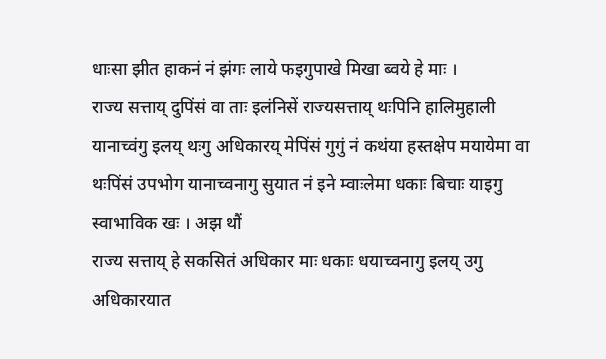धाःसा झीत हाकनं नं झंगः लाये फइगुपाखे मिखा ब्वये हे माः ।
राज्य सत्ताय् दुपिंसं वा ताः इलंनिसें राज्यसत्ताय् थःपिनि हालिमुहाली यानाच्वंगु इलय् थःगु अधिकारय् मेपिंसं गुगुं नं कथंया हस्तक्षेप मयायेमा वा थःपिंसं उपभोग यानाच्वनागु सुयात नं इने म्वाःलेमा धकाः बिचाः याइगु स्वाभाविक खः । अझ थौं
राज्य सत्ताय् हे सकसितं अधिकार माः धकाः धयाच्वनागु इलय् उगु अधिकारयात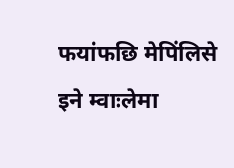फयांफछि मेपिंलिसे इने म्वाःलेमा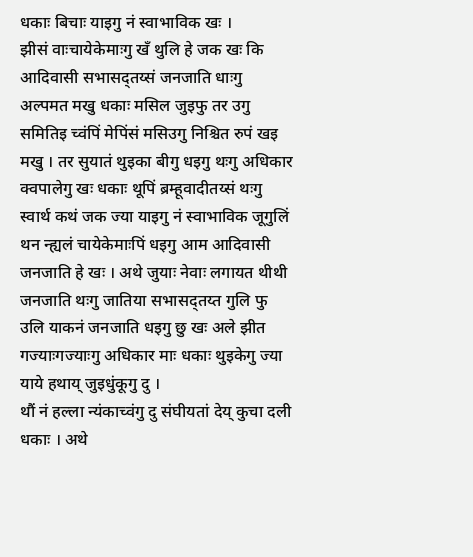धकाः बिचाः याइगु नं स्वाभाविक खः ।
झीसं वाःचायेकेमाःगु खँ थुलि हे जक खः कि आदिवासी सभासद्तय्सं जनजाति धाःगु अल्पमत मखु धकाः मसिल जुइफु तर उगु समितिइ च्वंपिं मेपिंसं मसिउगु निश्चित रुपं खइ मखु । तर सुयातं थुइका बीगु धइगु थःगु अधिकार क्वपालेगु खः धकाः थूपिं ब्रम्हूवादीतय्सं थःगु स्वार्थ कथं जक ज्या याइगु नं स्वाभाविक जूगुलिं थन न्ह्यलं चायेकेमाःपिं धइगु आम आदिवासी जनजाति हे खः । अथे जुयाः नेवाः लगायत थीथी जनजाति थःगु जातिया सभासद्तय्त गुलि फु उलि याकनं जनजाति धइगु छु खः अले झीत गज्याःगज्याःगु अधिकार माः धकाः थुइकेगु ज्या याये हथाय् जुइधुंकूगु दु ।
थौं नं हल्ला न्यंकाच्वंगु दु संघीयतां देय् कुचा दली धकाः । अथे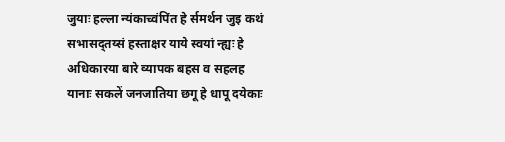जुयाः हल्ला न्यंकाच्वंपिंत हे र्समर्थन जुइ कथं सभासद्तय्सं हस्ताक्षर याये स्वयां न्ह्यः हे अधिकारया बारे व्यापक बहस व सहलह यानाः सकलें जनजातिया छगू हे धापू दयेकाः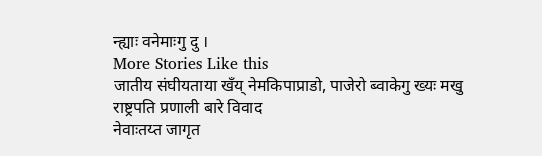न्ह्याः वनेमाःगु दु ।
More Stories Like this
जातीय संघीयताया खँय् नेमकिपाप्राडो, पाजेरो ब्वाकेगु ख्यः मखु
राष्ट्रपति प्रणाली बारे विवाद
नेवाःतय्त जागृत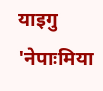याइगु 'नेपाःमिया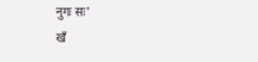नुगः सः'
खँ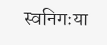स्वनिगःया